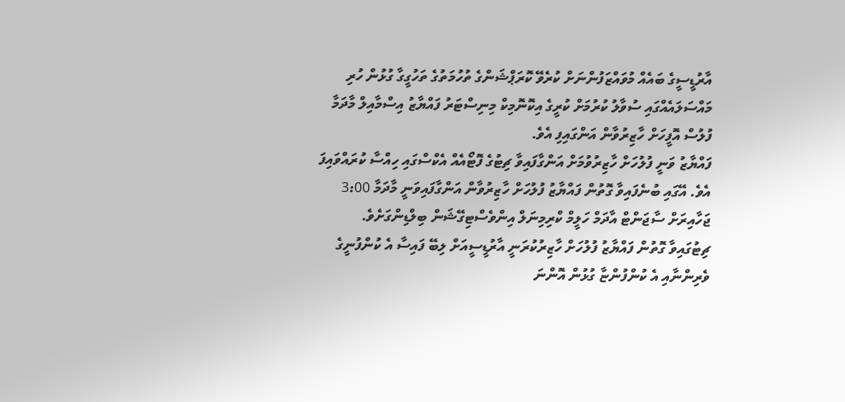އާރުޑީސީގެ ބައެއް މުވައްޒަފުންނަށް ކުރެވޭ ކޮރަޕްޝަންގެ ތުހުމަތުގެ ތަހުގީގާ ގުޅުން ހުރި މައްސަލައެއްގައި ސުވާލު ކުރުމަށް ކުރީގެ އިކޮނޮމިކް މިނިސްޓަރު ފައްޔާޒު އިސްމާއިލް މާދަމާ ފުލުސް އޮފީހަށް ހާޒިރުވާން އަންގައިފި އެވެ.
ފައްޔާޒު ވަނީ ފުލުހަށް ހާޒިރުވުމަށް އަންގާފައިވާ ޗިޓުގެ ފޮޓޯއެއް އެކްސްގައި ހިއްސާ ކުރައްވައިފަ އެވެ. އޭގައި ބުނެފައިވާ ގޮތުން ފައްޔާޒު ފުލުހަށް ހާޒިރުވާން އަންގާފައިވަނީ މާދަމާ 3:00 ޖަހާއިރަށް ސާޖަންޓް އާދަމް ހަލީމް ކްރިމިނަލް އިންވެސްޓިގޭޝަން ބިލްޑިންގަށެވެ.
ޗިޓުގައިވާ ގޮތުން ފައްޔާޒު ފުލުހަށް ހާޒިރުކުރަނީ އާރުޑީސީއަށް ލިބޭ ފައިސާ އެ ކުންފުނީގެ ވެރިންނާއި އެ ކުންފުންޏާ ގުޅުން އޮންނަ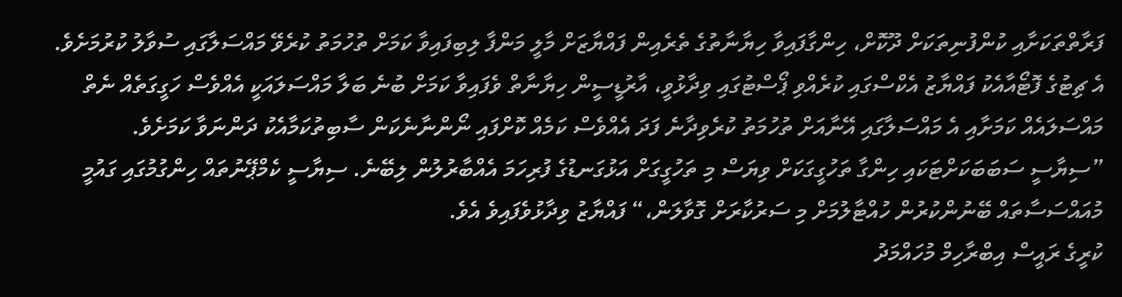ފަރާތްތަކަށާއި ކުންފުނިތަކަށް ދޫކޮށް، ހިންގާފައިވާ ހިޔާނާތުގެ ތެރެއިން ފައްޔާޒަށް މާލީ މަންފާ ލިބިފައިވާ ކަމަށް ތުހުމަތު ކުރެވޭ މައްސަލާގައި ސުވާލު ކުރުމަށެވެ.
އެ ޗިޓުގެ ފޮޓޯއާއެކު ފައްޔާޒު އެކްސްގައި ކުރެއްވި ޕޯސްޓުގައި ވިދާޅުވީ، އާރުޑީސީން ހިޔާނާތް ވެފައިވާ ކަމަށް ބުނެ ބަލާ މައްސަލައަކީ އެއްވެސް ހަގީގަތެއް ނެތް މައްސަލައެއް ކަމަށާއި އެ މައްސަލާގައި އޭނާއަށް ތުހުމަތު ކުރެވިދާނެ ފަދަ އެއްވެސް ކަމެއް ކޮށްފައި ނޯންނާނެކަން ސާބިތުކަމާއެކު ދަންނަވާ ކަމަށެވެ.
”ސިޔާސީ ސަބަބަކަށްޓަކައި ހިންގާ ތަހުގީގަކަށް ވިޔަސް މި ތަހުގީގަށް އަޅުގަނޑުގެ ފުރިހަމަ އެއްބާރުލުން ލިބޭނެ. ސިޔާސީ ކެމްޕޭނުތައް ހިންގުމުގައި ގައުމީ މުއައްސަސާތައް ބޭނުންކުރުން ހުއްޓާލުމަށް މި ސަރުކާރަށް ގޮވާލަން،“ ފައްޔާޒު ވިދާޅުވެފައިވެ އެވެ.
ކުރީގެ ރައީސް އިބްރާހިމް މުހައްމަދު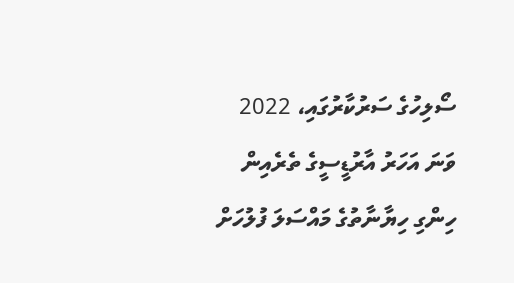ސޯލިހުގެ ސަރުކާރުގައި، 2022 ވަނަ އަހަރު އާރުޑީސީގެ ތެރެއިން ހިންގި ހިޔާނާތުގެ މައްސަލަ ފުލުހަށް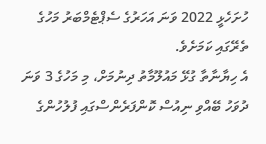ހުށަހެޅީ 2022 ވަނަ އަހަރުގެ ސެޕްޓެމްބަރު މަހުގެ ތެރޭގައި ކަމަށެވެ.
އެ ހިޔާނާތާ ގުޅޭ މައުލޫމާތު ދިނުމަށް، މި މަހުގެ 3 ވަނަ ދުވަހު ބޭއްވި ނިއުސް ކޮންފަރެންސްގައި ފުލުހުންގެ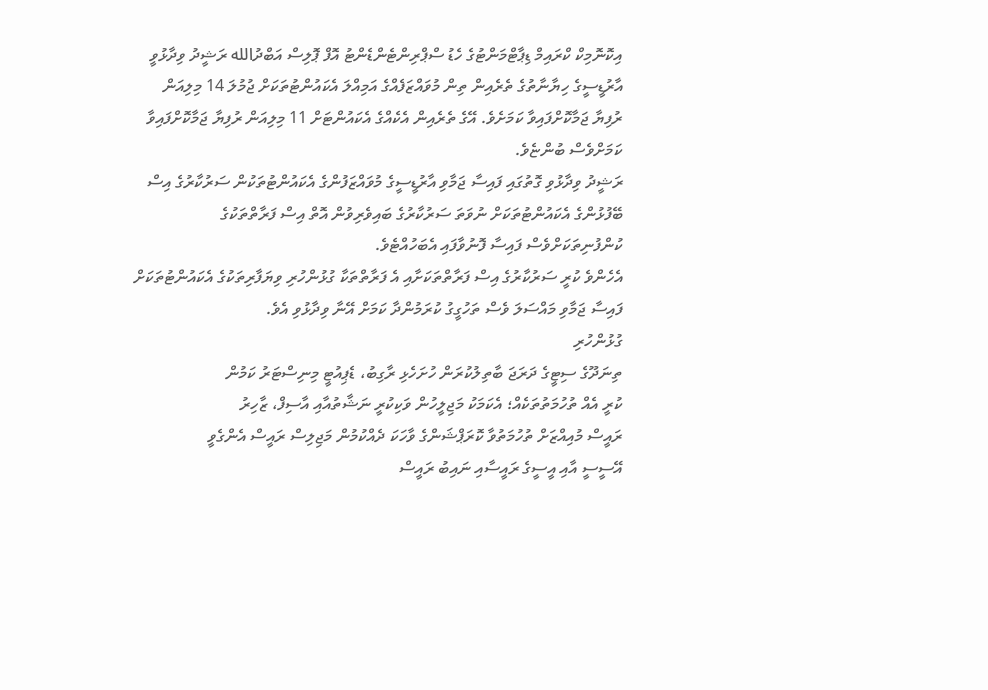އިކޮނޮމިކް ކްރައިމް ޑިޕާޓްމަންޓުގެ ހެޑު ސްޕްރިންޓެންޑެންޓު އޮފް ޕޮލިސް އަބްދުالله ރަޝީދު ވިދާޅުވީ އާރުޑީސީގެ ހިޔާނާތުގެ ތެރެއިން ތިން މުވައްޒަފެއްގެ އަމިއްލަ އެކައުންޓުތަކަށް ޖުމުލަ 14 މިލިއަން ރުފިޔާ ޖަމާކޮށްފައިވާ ކަމަށެވެ. އޭގެ ތެރެއިން އެކެއްގެ އެކައުންޓަށް 11 މިލިއަން ރުފިޔާ ޖަމާކޮށްފައިވާ ކަމަށްވެސް ބުންޏެވެ.
ރަޝީދު ވިދާޅުވި ގޮތުގައި ފައިސާ ޖަމާވި އާރުޑީސީގެ މުވައްޒަފުންގެ އެކައުންޓުތަކުން ސަރުކާރުގެ އިސް ބޭފުޅުންގެ އެކައުންޓުތަކަށް ނުވަތަ ސަރުކާރުގެ ބައިވެރިވުން އޮތް އިސް ފަރާތްތަކުގެ ކުންފުނިތަކަށްވެސް ފައިސާ ފޮނުވާފައި އެބަހުއްޓެވެ.
އެހެންވެ ކުރީ ސަރުކާރުގެ އިސް ފަރާތްތަކަށާއި އެ ފަރާތްތަކާ ގުޅުންހުރި ވިޔަފާރިތަކުގެ އެކައުންޓުތަކަށް ފައިސާ ޖަމާވި މައްސަލަ ވެސް ތަހުގީގު ކުރަމުންދާ ކަމަށް އޭނާ ވިދާޅުވި އެވެ.
ގުޅުންހުރި
ތިނަދޫގެ ސިޓީގެ ދަރަޖަ ބާތިލުކުރަން ހުށަހެޅި ރާގިބު، ޑެޕިއުޓީ މިނިސްޓަރު ކަމުން
ކުރީ އެއް ތުހުމަތުތަކެއް؛ އެކަމަކު މަޖިލީހުން ވަކިކުރީ ނަޝާތުއާއި އާސިފް، ޒާހިރު
ރައީސް މުއިއްޒަށް ތުހުމަތުވާ ކޮރަޕްޝަންގެ ވާހަކަ ދެއްކުމުން މަޖިލިސް ރައީސް އެންގެވީ
އޭސީސީ އާއި އީސީގެ ރައީސާއި ނައިބު ރައީސް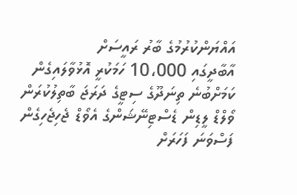އައްޔަންކުރުމުގެ ބާރު ރައީސަށް
އާބާދީގައި 10،000 ހަމަކުރީ އޮޅުވާލައިގެން ކަމަށްބުނެ ތިނަދޫގެ ސިޓީގެ ދަރަޖަ ބާތިލުކުރަން
ވޯލްޑް ލީޑިން ޑެސްޓިނޭޝަންގެ އެވޯޑް ޖެހިޖެހިގެން ފަސްވަނަ ފަހަރަށް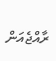ރާއްޖެއަން